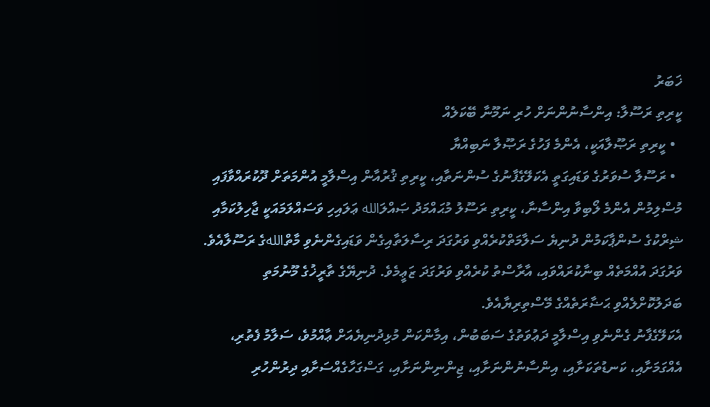ޚަބަރު
ކީރިތި ރަސޫލާ: އިންސާނުންނަށް ހުރި ނަމޫނާ ބޭކަލެއް
  • ކީރިތި ރަޞޫލާއަކީ، އެންމެ ފަހުގެ ރަޞޫލާ ނަބިއްޔާ
  • ރަސޫލާ ސުވަރުގެ ވަޑައިގަތީ އެކަލޭގެފާނުގެ ސުންނަތާއި، ކީރިތި ޤުރުއާން އިސްލާމީ އުންމަތަށް ދޫކުރައްވާފައި
މުސްލިމުން އެންމެ ލޯބިވާ އިންސާނާ، ކީރިތި ރަސޫލު މުޙައްމަދު ޞައްލަالله ޢަލައިހި ވަސައްލަމައަކީ ޖާހިލުކަމާއި ޝިރްކުގެ ސުންޕާކަމުން ދުނިޔެ ސަލާމަތްކުރެއްވި ވަރުގަދަ ރިސާލަތާއިގެން ވަޑައިގެންނެވި މާތްاللهގެ ރަސޫލާއެވެ. ވަރުގަދަ އުއްމަތެއް ބިނާކުރައްވައި، އާރާސްތު ކުރެއްވި ވަރުގަދަ ޒަޢީމެވެ. ދުނިޔޭގެ ތާރީޚުގެ މޫނުމަތި ބަދަލުކޮށްލެއްވި ޙަޟާރަތެއްގެ މޭސްތިރިޔާއެވެ.
އެކަލޭގެފާނު ގެންނެވި އިސްލާމީ ދަޢުވަތުގެ ސަބަބުން، އިމާންކަން މުޅިދުނިޔެއަށް ޢާއްމުވެ، ސަލާމު ފެތުރި، އެއްގަމަށާއި، ކަނޑުތަކަށާއި، އިންސާނުންނަށާއި، ޖިންނިންނަށާއި، ގަސްގަހާގެއްސަށާއި ދިރުންހުރި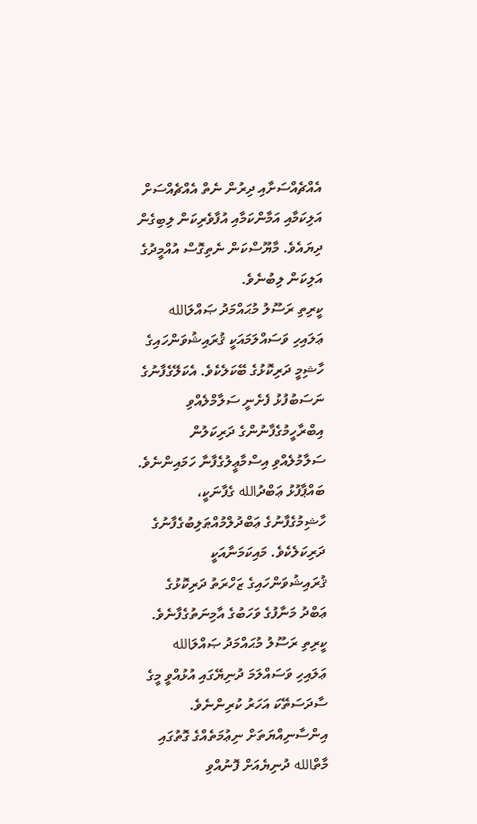އެއްޗެއްސަށާއި ދިރުން ނެތް އެއްޗެއްސަށް އަލިކަމާއި އަމާންކަމާއި އުފާވެރިކަން ލިބިގެން ދިޔައެވެ. މާޔޫސްކަން ނެތިގޮސް އުއްމީދުގެ އަލިކަން ލިބުނެވެ.
ކީރިތި ރަސޫލު މުޙައްމަދު ޞައްލަالله ޢަލައިހި ވަސައްލަމައަކީ ޤުރައިޝުވަންހައިގެ ހާޝިމީ ދަރިކޮޅުގެ ބޭކަލެކެވެ. އެކަލޭގެފާނުގެ ނަސަބުފުޅު ފެށެނީ ސަލާމްލެއްވި އިބްރާހީމުގެފާނުންގެ ދަރިކަލުން ސަލާމުލެއްވި އިސްމާޢީލުގެފާނާ ހަމައިންނެވެ. ބައްޕާފުޅު ޢަބްދުالله ގެފާނަކީ، ހާޝިމުގެފާނުގެ ޢަބްދުލްމުއްޠަލިބުގެފާނުގެ ދަރިކަލެކެވެ. މައިކަމަނާއަކީ ޤުރައިޝުވަންހައިގެ ޒަހްރަތު ދަރިކޮޅުގެ ޢަބްދު މަނާފުގެ ވަހަބުގެ އާމިނަތުގެފާނެވެ.
ކީރިތި ރަސޫލު މުޙައްމަދު ޞައްލަالله ޢަލައިހި ވަސައްލަމަ ދުނިޔޭގައި އުޅުއްވީ މީގެ ސާދަސަތޭކަ އަހަރު ކުރިންނެވެ. އިންސާނިއްޔަތަށް ނިޢުމަތެއްގެ ގޮތުގައި މާތްالله ދުނިޔެއަށް ފޮނުއްވި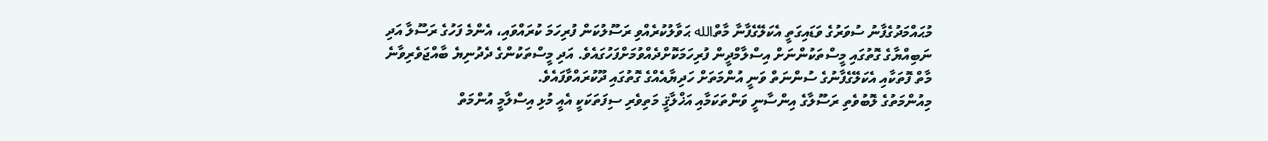މުޙައްމަދުގެފާނު ސުވަރުގެ ވަޑައިގަތީ އެކަލޭގެފާނާ މާތްالله ޙަވާލުކުރެއްވި ރަސޫލުކަން ފުރިހަމަ ކުރައްވައި، އެންމެ ފަހުގެ ރަސޫލާ އަދި ނަބިއްޔާގެ ގޮތުގައި މީސްތަކުންނަށް އިސްލާމްދީން ފުރިހަމަކޮށްދެއްވުމަށްފަހުގައެވެ. އަދި މީސްތަކުންގެ ދެދުނިޔެ ބާއްޖަވެރިވާނެ މާތް ފޮތަކާއި އެކަލޭގެފާނުގެ ސުންނަތް ވަނީ އުންމަތަށް ހަދިޔާއެއްގެ ގޮތުގައި ދޫކުރައްވާފައެވެ.
މިއުންމަތުގެ ލޮބުވެތި ރަސޫލާގެ އިންސާނީ ވަންތަކަމާއި އަޚްލާޤީ މަތިވެރި ސިފަތަކަކީ އެއީ މުޅި އިސްލާމީ އުންމަތް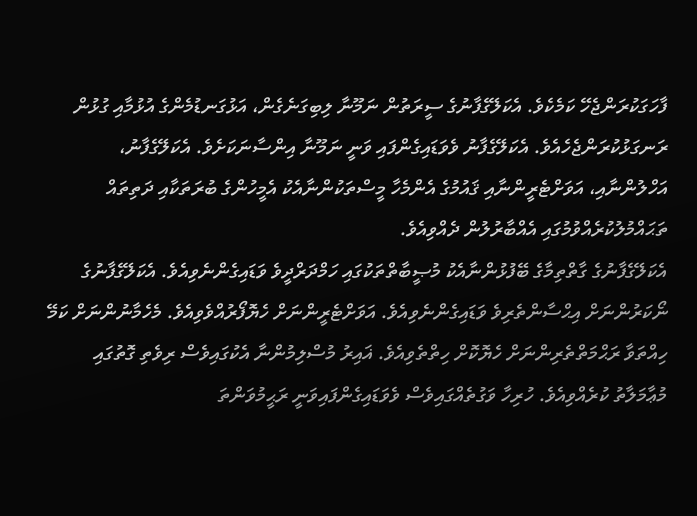ފާހަގަކުރަންޖެހޭ ކަމެކެވެ. އެކަލޭގެފާނުގެ ސީރަތުން ނަމޫނާ ލިބިގަނެގެން، އަޅުގަނޑުމެންގެ އުޅުމާއި ގުޅުން ރަނގަޅުކުރަންޖެހެއެވެ. އެކަލޭގެފާނު ވެވަޑައިގެންފައި ވަނީ ނަމޫނާ އިންސާނަކަށެވެ. އެކަލޭގެފާނު، އަހްލުންނާއި، އަވަށްޓެރީންނާއި ޤައުމުގެ އެންމެހާ މީސްތަކުންނާއެކު އެމީހުންގެ ބުރަތަކާއި ދަތިތައް ތަޙައްމުލުކުރެއްވުމުގައި އެއްބާރުލުން ދެއްވިއެވެ.
އެކަލޭގެފާނުގެ ގާތްތިމާގެ ބޭފުޅުންނާއެކު މުޞީބާތްތަކުގައި ހަމްދަރްދީވެ ވަޑައިގެންނެވިއެވެ. އެކަލޭގެފާނުގެ ނޯކަރުންނަށް އިޙްސާންތެރިވެ ވަޑައިގެންނެވިއެވެ. އަވަށްޓެރީންނަށް ހެޔޮފޯރުއްވެވިއެވެ. މެހެމާނުންނަށް ކަމޭ ހިއްތަވާ ރަޙްމަތްތެރިންނަށް ހެޔޮކޮށް ހިތްތެވިއެވެ. ޣައިރު މުސްލިމުންނާ އެކުގައިވެސް ރިވެތި ގޮތުގައި މުޢާމަލާތު ކުރެއްވިއެވެ. ހުރިހާ ވަގުތެއްގައިވެސް ވެވަޑައިގެންފައިވަނީ ރަޙީމުވަންތަ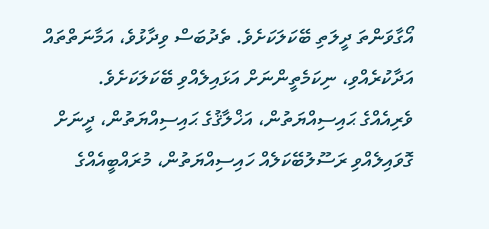އޯގާވަންތަ ދީލަތި ބޭކަލަކަށެވެ. ތެދުބަސް ވިދާޅުވެ، އަމާނަތްތައް އަދާކުރެއްވި، ނިކަމެތީންނަށް އަޅައިލެއްވި ބޭކަލަކަށެވެ.
ވެރިއެއްގެ ޙައިސިއްޔަތުން، އަޚްލާޤުގެ ޙައިސިއްޔަތުން، ދީނަށް ގޮވައިލެއްވި ރަސޫލުބޭކަލެއް ހައިސިއްޔަތުން، މުރައްބީއެއްގެ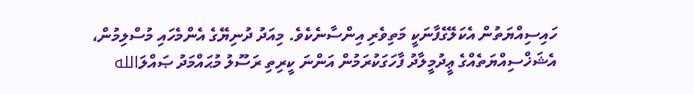ހައިސިއްޔަތުން އެކަލޭގެފާނަކީ މަތިވެރި އިންސާނެކެވެ. މިއަދު ދުނިޔޭގެ އެންމެހައި މުސްލިމުން، އެޝަޚްސިއްޔަތެއްގެ ޢީދުމީލާދު ފާހަގަކުރަމުން އަންނަ ކީރިތި ރަސޫލު މުޙައްމަދު ޞައްލަالله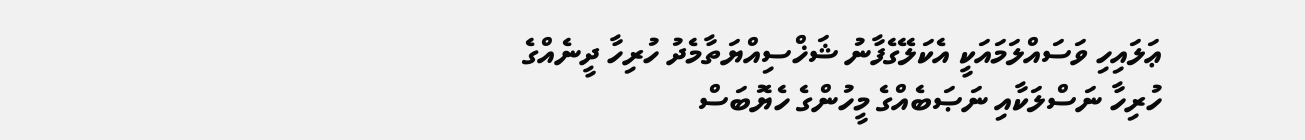ޢަލައިހި ވަސައްލަމައަކީ އެކަލޭގެފާނު ޝަޚްސިއްޔަތާމެދު ހުރިހާ ދީނެއްގެ ހުރިހާ ނަސްލަކާއި ނަޞަބެއްގެ މީހުންގެ ހެޔޮބަސް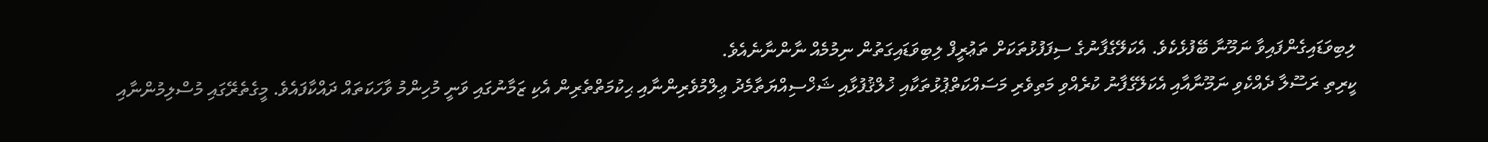ލިބިވަޑައިގެންފައިވާ ނަމޫނާ ބޭފުޅެކެވެ. އެކަލޭގެފާނުގެ ސިފަފުޅުތަކަށް ތަޢުރީފް ލިބިވަޑައިގަތުން ނިމުމެއް ނާންނާނެއެވެ.
ކީރިތި ރަސޫލާ ދެއްކެވި ނަމޫނާއާއި އެކަލޭގެފާނު ކުރެއްވި މަތިވެރި މަސައްކަތްޕުޅުތަކާއި ޚުލްޤުފުޅާއި ޝަޚްސިއްޔަތާމެދު ޢިލްމުވެރިންނާއި ޙިކުމަތްތެރިން އެކި ޒަމާނުގައި ވަނީ މުހިންމު ވާހަކަތައް ދައްކާފައެވެ. މީގެތެރޭގައި މުސްލިމުންނާއި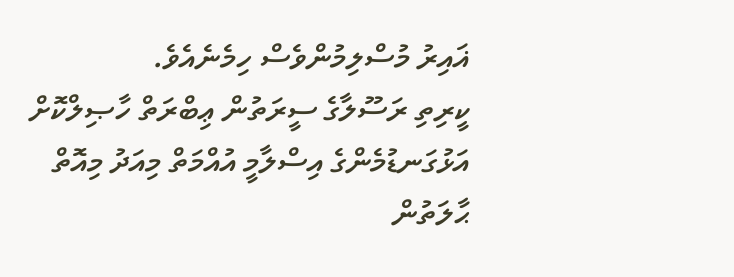ޣައިރު މުސްލިމުންވެސް ހިމެނެއެވެ.
ކީރިތި ރަސޫލާގެ ސީރަތުން ޢިބްރަތް ހާޞިލްކޮށް އަޅުގަނޑުމެންގެ އިސްލާމީ އުއްމަތް މިއަދު މިއޮތް ޙާލަތުން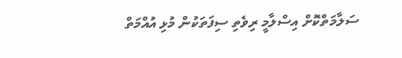ސަލާމަތްކޮށް އިސްލާމީ ރިވެތި ސިފަތަކުން މުޅި އުއްމަތް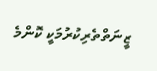ޒީނަތްތެރިކުރުމަކީ ކޮންމެ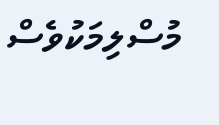މުސްލިމަކުވެސް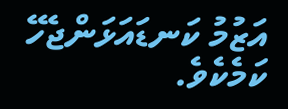އަޒުމު ކަނޑައަޅަންޖެހޭ ކަމެކެވެ.